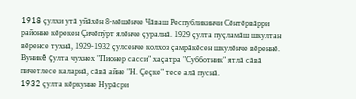1918 çулхи утă уйăхĕн 8-мĕшĕнче Чăваш Республикинчи Сĕнтĕрвăрри районне кĕрекен Çичĕпÿрт ялĕнче çуралнă. 1929 çулта пуçламăш шкултан вĕренсе тухнă, 1929-1932 çулсенче колхоз çамрăкĕсен шкулĕнче вĕреннĕ. Вуникĕ çулта чухнех "Пионер сасси" хаçатра "Субботник" ятлă сăвă пичетлесе каларнă, сăвă айне "Н. Çеçке" тесе алă пуснă.
1932 çулта кĕркунне Нурăсри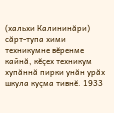(хальхи Калининăри) сăрт-тупа хими техникумне вĕренме кайнă, кĕçех техникум хупăннă пирки унăн урăх шкула куçма тивнĕ. 1933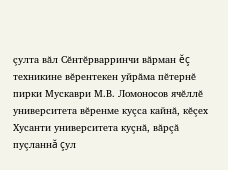çулта вăл Сĕнтĕрварринчи вăрман ĕç техникине вĕрентекен уйрăма пĕтернĕ пирки Мускаври М.В. Ломоносов ячĕллĕ университета вĕренме куçса кайнă, кĕçех Хусанти университета куçнă, вăрçă пуçланнă çул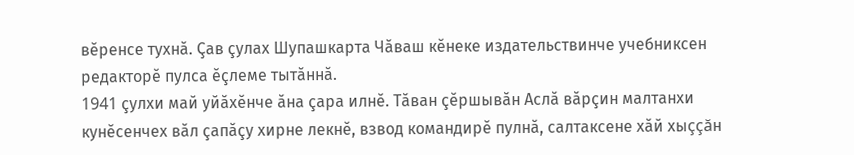вĕренсе тухнă. Çав çулах Шупашкарта Чăваш кĕнеке издательствинче учебниксен редакторĕ пулса ĕçлеме тытăннă.
1941 çулхи май уйăхĕнче ăна çара илнĕ. Тăван çĕршывăн Аслă вăрçин малтанхи кунĕсенчех вăл çапăçу хирне лекнĕ, взвод командирĕ пулнă, салтаксене хăй хыççăн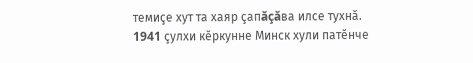темиçе хут та хаяр çапăçăва илсе тухнă.
1941 çулхи кĕркунне Минск хули патĕнче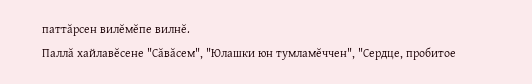паттăрсен вилĕмĕпе вилнĕ.
Паллă хайлавĕсене "Сăвăсем", "Юлашки юн тумламĕччен", "Сердце, пробитое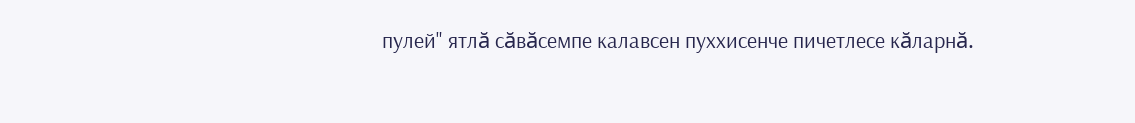пулей" ятлă сăвăсемпе калавсен пуххисенче пичетлесе кăларнă.